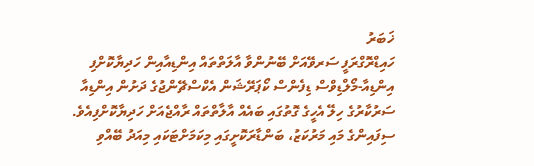ޚަބަރު
ހައިޑްރޮގްރަފީ ސަރވޭއަށް ބޭނުންވާ އާލަތްތައް އިންޑިއާއިން ހަދިޔާކޮށްފި
އިންޑިއާ-މޯލްޑިވްސް ޑިފެންސް ކޯޕަރޭޝަން އެކްސްޗޭންޖުގެ ދަށުން އިންޑިއާ ސަރުކާރުގެ ހިލޭ އެހީގެ ގޮތުގައި ބައެއް އާލާތްތައް ރާއްޖެއަށް ހަދިޔާކޮށްފިއެވެ.
ސިފައިންގެ މައި މަރުކަޒު، ބަންޑާރަކޮށީގައި މިކަމަށްޓަކައި މިއަދު ބޭއްވި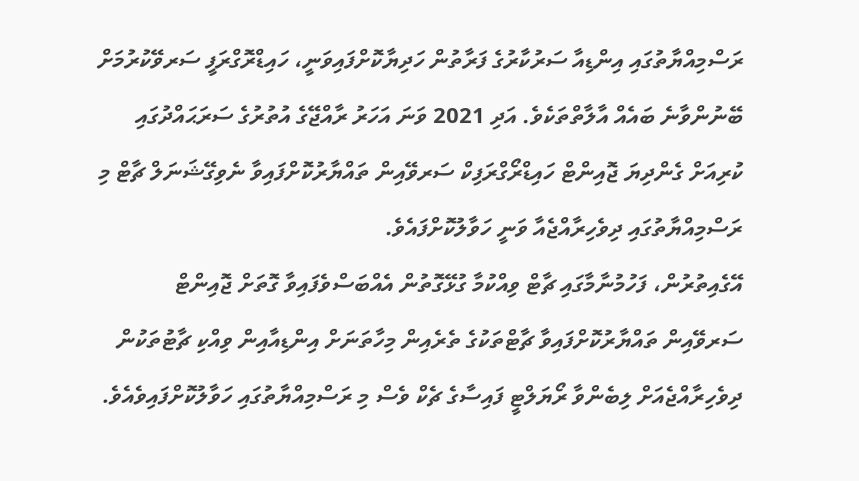ރަސްމިއްޔާތުގައި އިންޑިއާ ސަރުކާރުގެ ފަރާތުން ހަދިޔާކޮށްފައިވަނީ، ހައިޑްރޮގްރަފީ ސަރވޭކުރުމަށް ބޭނުންވާނެ ބައެއް އާލާތްތަކެވެ. އަދި 2021 ވަނަ އަހަރު ރާއްޖޭގެ އުތުރުގެ ސަރަޙައްދުގައި ކުރިއަށް ގެންދިޔަ ޖޮއިންޓް ހައިޑްރޯގްރަފިކް ސަރވޭއިން ތައްޔާރުކޮށްފައިވާ ނެވިގޭޝަނަލް ޗާޓް މި ރަސްމިއްޔާތުގައި ދިވެހިރާއްޖެއާ ވަނީ ހަވާލުކޮށްފައެވެ.
އޭގެއިތުރުން، ފަހުމުނާމާގައި ޗާޓް ވިއްކުމާ ގުޅޭގޮތުން އެއްބަސްވެފައިވާ ގޮތަށް ޖޮއިންޓް ސަރވޭއިން ތައްޔާރުކޮށްފައިވާ ޗާޓްތަކުގެ ތެރެއިން މިހާތަނަށް އިންޑިއާއިން ވިއްކި ޗާޓުތަކުން ދިވެހިރާއްޖެއަށް ލިބެންވާ ރޯޔަލްޓީ ފައިސާގެ ޗެކް ވެސް މި ރަސްމިއްޔާތުގައި ހަވާލުކޮށްފައިވެއެވެ.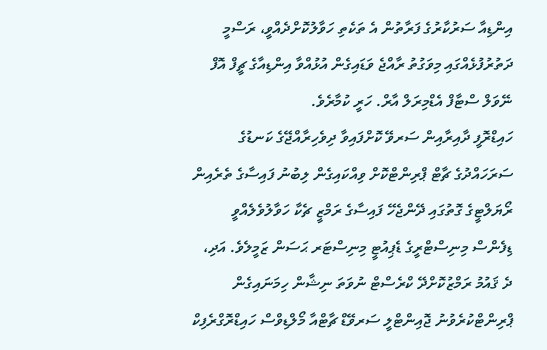އިންޑިއާ ސަރުކާރުގެ ފަރާތުން އެ ތަކެތި ހަވާލުކޮށްދެއްވީ، ރަސްމީ ދަތުރުފުޅެއްގައި މިވަގުތު ރާއްޖެ ވަޑައިގެން އުޅުއްވާ އިންޑިއާގެ ޗީފް އޮފް ނޭވަލް ސްޓާފް އެޑްމިރަލް އާރް. ހަރީ ކުމާރެވެ.
ހައިޑްރޮފީ ދާއިރާއިން ސަރވޭ ކޮށްފައިވާ ދިވެހިރާއްޖޭގެ ކަނޑުގެ ސަރަހައްދުގެ ޗާޓް ޕްރިންޓްކޮށް ވިއްކައިގެން ލިބުނު ފައިސާގެ ތެރެއިން ރޯޔަލްޓީގެ ގޮތުގައި ދޭންޖެހޭ ފައިސާގެ ރަމްޒީ ޗެކާ ހަވާލުވެލެއްވީ ޑިފެންސް މިނިސްޓްރީގެ ޑެޕިއުޓީ މިނިސްޓަރ ޙަސަން ޒަމީލެވެ. އަދި، ދެ ޤައުމު ރަމްޒުކޮށްދޭ ކްރެސްޓް ނުވަތަ ނިޝާން ހިމަނައިގެން ޕްރިންޓްކުރެވުނު ޖޮއިންޓްލީ ސަރވޭޑް ޗާޓްއާ މޯލްޑިވްސް ހައިޑްރޮގްރެފިކް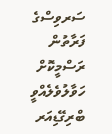ސަރވިސްގެ ފަރާތުން ރަސްމީކޮށް ހަވާލުވެލެއްވީ ބްރިގޭޑިއަރ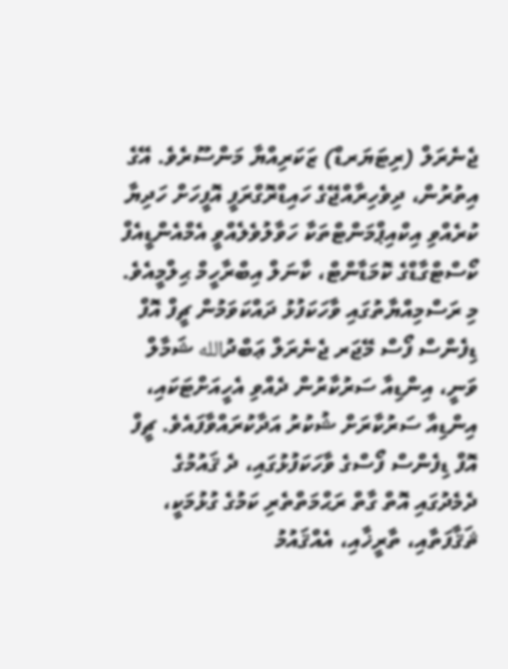ޖެނެރަލް (ރިޓަޔަރޑް) ޒަކަރިއްޔާ މަންސޫރެވެ. އޭގެ އިތުރުން، ދިވެހިރާއްޖޭގެ ހައިޑްރޮގްރަފީ އޮފީހަށް ހަދިޔާ ކުރެއްވި އިކްއިޕްމަންޓްތަކާ ހަވާލުވެލެއްވީ އެމްއެންޑީއެފް ކޯސްޓްގާޑްގެ ކޮމަޑާންޓް، ކާނަލް އިބްރާހީމް ޙިލްމީއެވެ.
މި ރަސްމިއްޔާތުގައި ވާހަކަފުޅު ދައްކަވަމުން ޗީފް އޮފް ޑިފެންސް ފޯސް މޭޖަރ ޖެނެރަލް ޢަބްދުالله ޝަމާލް ވަނީ، އިންޑިއާ ސަރުކާރުން ދެއްވި އެހީއަށްޓަކައި، އިންޑިއާ ސަރުކާރަށް ޝުކުރު އަދާކުރައްވާފައެވެ. ޗީފް އޮފް ޑިފެންސް ފޯސްގެ ވާހަކަފުޅުގައި، ދެ ޤައުމުގެ ދެމެދުގައި އޮތް ގާތް ރަޙްމަތްތެރި ކަމުގެ ގުޅުމަކީ، ޘަޤާފަތާއި، ތާރީޚާއި، އެއްޤައުމު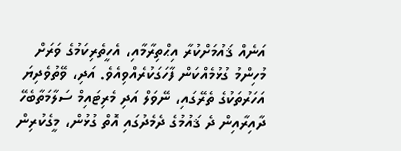އަނެއް ޤައުމަށްކުރާ އިޙްތިރާމާއި، އެހީތެރިކަމުގެ ވަރަށް މުހިންމު ގުޅުމެއްކަން ފާހަގަކުރެއްވިއެވެ. އަދި، ވޭތުވެދިޔަ އަހަރުތަކުގެ ތެރޭގައި، ނޭވަލް އަދި މެރިޓައިމް ސަލާމަތާބެހޭ ދާއިރާއިން ދެ ޤައުމުގެ ދެމެދުގައި އޮތް ގުޅުން، މީގެކުރިން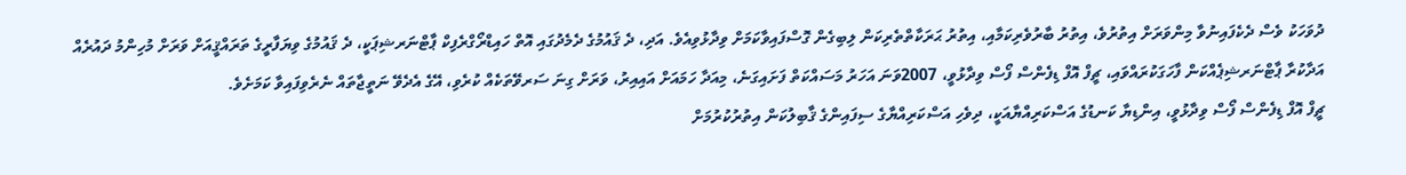ދުވަހަކު ވެސް ދެކެފައިނުވާ މިންވަރަށް އިތުރުވެ، އިތުރު ބާރުވެރިކަމާއި، އިތުރު ޙަރަކާތްތެރިކަން ލިބިގެން ގޮސްފައިވާކަމަށް ވިދާޅުވިއެވެ. އަދި، ދެ ޤައުމުގެ ދެމެދުގައި އޮތް ހައިޑްރޯގްރެފިކް ޕާޓްނަރޝިޕަކީ، ދެ ޤައުމުގެ ވިޔަފާރީގެ ތަރައްޤީއަށް ވަރަށް މުހިންމު ދައުރެއް އަދާކުރާ ޕާޓްނަރޝިޕެއްކަން ފާހަގަކުރައްވައި، ޗީފް އޮފް ޑިފެންސް ފޯސް ވިދާޅުވީ، 2007ވަނަ އަހަރު މަސައްކަތް ފަށައިގަނެ، މިއަދާ ހަމައަށް އައިއިރު، ވަރަށް ގިނަ ސަރވޭތަކެއް ކުރެވި، އޭގެ އެދެވޭ ނަތީޖާތައް ނެރެވިފައިވާ ކަމަށެވެ.
ޗީފް އޮފް ޑިފެންސް ފޯސް ވިދާޅުވީ، އިންޑިޔާ ކަނޑުގެ އަސްކަރިއްޔާއަކީ، ދިވެހި އަސްކަރިއްޔާގެ ސިފައިންގެ ޤާބިލުކަން އިތުރުކުރުމަށް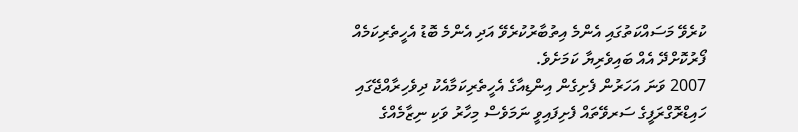ކުރެވޭ މަސައްކަތުގައި އެންމެ އިތުބާރުކުރެވޭ އަދި އެންމެ ބޮޑު އެހީތެރިކަމެއް ފޯރުކޮށްދޭ އެއް ބައިވެރިޔާ ކަމަށެވެ.
2007 ވަނަ އަހަރުން ފެށިގެން އިންޑިއާގެ އެހީތެރިކަމާއެކު ދިވެހިރާއްޖޭގައި ހައިޑްރޮގްރަފީގެ ސަރވޭތައް ފެށިފައިވީ ނަމަވެސް މިހާރު ވަކި ނިޒާމެއްގެ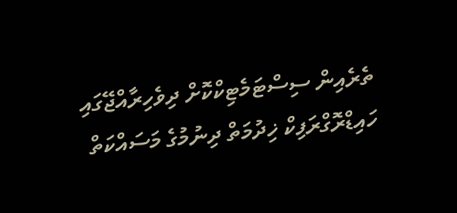ތެރެއިން ސިސްޓަމެޓިކްކޮށް ދިވެހިރާއްޖޭގައި ހައިޑްރޮގްރަފިކް ޚިދުމަތް ދިނުމުގެ މަސައްކަތް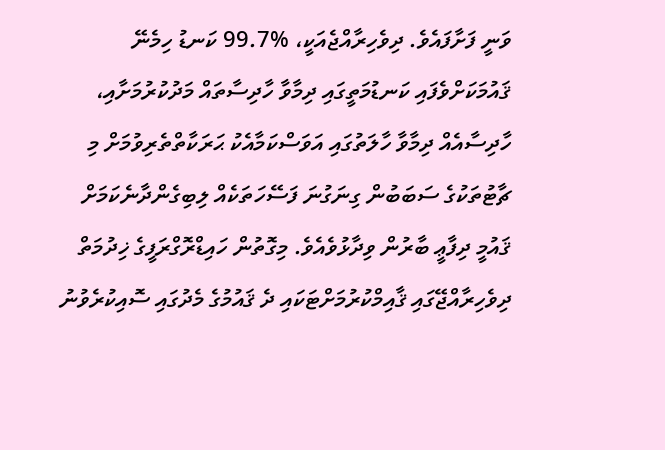ވަނީ ފަށާފައެވެ. ދިވެހިރާއްޖެއަކީ، %99.7 ކަނޑު ހިމެނޭ ޤައުމަކަށްވެފައި ކަނޑުމަތީގައި ދިމާވާ ހާދިސާތައް މަދުކުރުމަށާއި، ހާދިސާއެއް ދިމާވާ ހާލަތުގައި އަވަސްކަމާއެކު ޙަރަކާތްތެރިވުމަށް މި ޗާޓުތަކުގެ ސަބަބުން ގިނަގުނަ ފަސޭހަތަކެއް ލިބިގެންދާނެކަމަށް ޤައުމީ ދިފާޢީ ބާރުން ވިދާޅުވެއެވެ. މިގޮތުން ހައިޑްރޮގްރަފީގެ ޚިދުމަތް ދިވެހިރާއްޖޭގައި ޤާއިމްކުރުމަށްޓަކައި ދެ ޤައުމުގެ މެދުގައި ސޮއިކުރެވުނު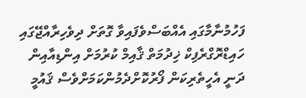ފަހުމުނާމާގައި އެއްބަސްވެފައިވާ ގޮތަށް ދިވެހިރާއްޖޭގައި ހައިޑްރޮގްރެފިކް ޚިދުމަތް ޤާއިމް ކުރުމަށް އިންޑިއާއިން ދަނީ އެހީތެރިކަން ފޯރުކޮށްދެމުންކަމަށްވެސް ޤައުމީ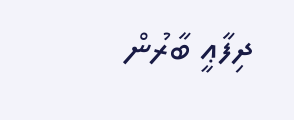ދިފާޢީ ބާރުން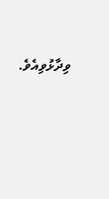ވިދާޅުވިއެވެ.